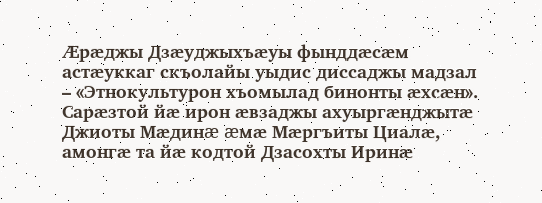Æрæджы Дзæуджыхъæуы фынддæсæм астæуккаг скъолайы уыдис диссаджы мадзал – «Этнокультурон хъомылад бинонты æхсæн». Сарæзтой йæ ирон æвзаджы ахуыргæнджытæ Джиоты Мæдинæ æмæ Мæргъиты Циалæ, амонгæ та йæ кодтой Дзасохты Иринæ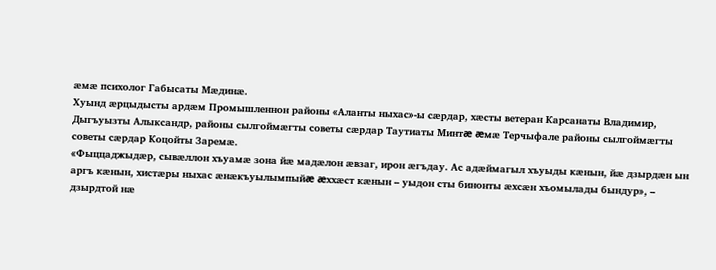æмæ психолог Габысаты Мæдинæ.
Хуынд æрцыдысты ардæм Промышленнон районы «Аланты ныхас»-ы сæрдар, хæсты ветеран Карсанаты Владимир, Дыгъуызты Алыксандр, районы сылгоймæгты советы сæрдар Таутиаты Минтæ æмæ Терчыфале районы сылгоймæгты советы сæрдар Коцойты Заремæ.
«Фыццаджыдæр, сывæллон хъуамæ зона йæ мадæлон æвзаг, ирон æгъдау. Ас адæймагыл хъуыды кæнын, йæ дзырдæн ын аргъ кæнын, хистæры ныхас æнæкъуылымпыйæ æххæст кæнын – уыдон сты бинонты æхсæн хъомылады бындур», – дзырдтой нæ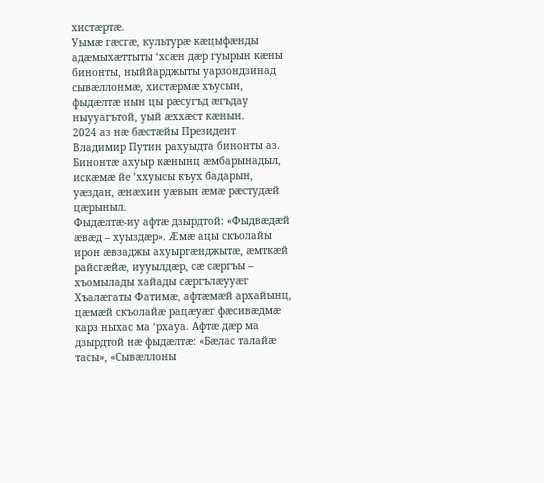хистæртæ.
Уымæ гæсгæ, культурæ кæцыфæнды адæмыхæттыты ‘хсæн дæр гуырын кæны бинонты, ныййарджыты уарзондзинад сывæллонмæ, хистæрмæ хъусын, фыдæлтæ нын цы рæсугъд æгъдау ныууагътой, уый æххæст кæнын.
2024 аз нæ бæстæйы Президент Владимир Путин рахуыдта бинонты аз. Бинонтæ ахуыр кæнынц æмбарынадыл, искæмæ йе ’ххуысы къух бадарын, уæздан, æнæхин уæвын æмæ рæстудæй цæрыныл.
Фыдæлтæ-иу афтæ дзырдтой: «Фыдвæдæй æвæд – хуыздæр». Æмæ ацы скъолайы ирон æвзаджы ахуыргæнджытæ, æмткæй райсгæйæ, иууылдæр, сæ сæргъы – хъомылады хайады сæргълæууæг Хъалæгаты Фатимæ, афтæмæй архайынц, цæмæй скъолайæ рацæуæг фæсивæдмæ карз ныхас ма ‘рхауа. Афтæ дæр ма дзырдтой нæ фыдæлтæ: «Бæлас талайæ тасы», «Сывæллоны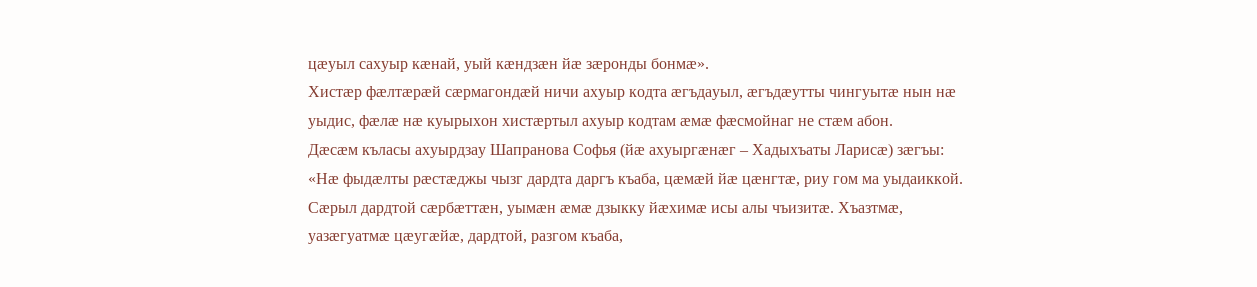цæуыл сахуыр кæнай, уый кæндзæн йæ зæронды бонмæ».
Хистæр фæлтæрæй сæрмагондæй ничи ахуыр кодта æгъдауыл, æгъдæутты чингуытæ нын нæ уыдис, фæлæ нæ куырыхон хистæртыл ахуыр кодтам æмæ фæсмойнаг не стæм абон.
Дæсæм къласы ахуырдзау Шапранова Софья (йæ ахуыргæнæг – Хадыхъаты Ларисæ) зæгъы: «Нæ фыдæлты рæстæджы чызг дардта даргъ къаба, цæмæй йæ цæнгтæ, риу гом ма уыдаиккой. Сæрыл дардтой сæрбæттæн, уымæн æмæ дзыкку йæхимæ исы алы чъизитæ. Хъазтмæ, уазæгуатмæ цæугæйæ, дардтой, разгом къаба,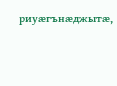риуæгънæджытæ,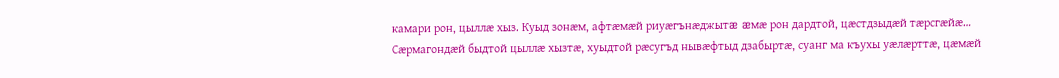камари рон, цыллæ хыз. Куыд зонæм, афтæмæй риуæгънæджытæ æмæ рон дардтой, цæстдзыдæй тæрсгæйæ… Сæрмагондæй быдтой цыллæ хызтæ, хуыдтой рæсугъд нывæфтыд дзабыртæ, суанг ма къухы уæлæрттæ, цæмæй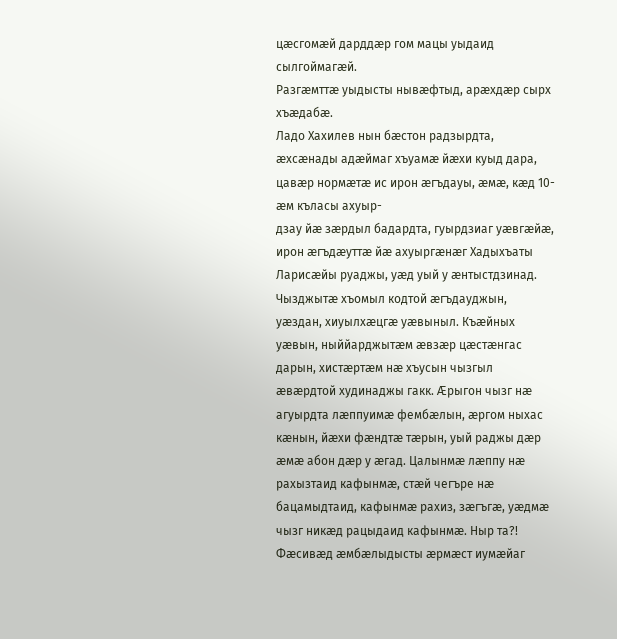цæсгомæй дарддæр гом мацы уыдаид сылгоймагæй.
Разгæмттæ уыдысты нывæфтыд, арæхдæр сырх хъæдабæ.
Ладо Хахилев нын бæстон радзырдта, æхсæнады адæймаг хъуамæ йæхи куыд дара, цавæр нормæтæ ис ирон æгъдауы, æмæ, кæд 10-æм къласы ахуыр-
дзау йæ зæрдыл бадардта, гуырдзиаг уæвгæйæ, ирон æгъдæуттæ йæ ахуыргæнæг Хадыхъаты Ларисæйы руаджы, уæд уый у æнтыстдзинад.
Чызджытæ хъомыл кодтой æгъдауджын, уæздан, хиуылхæцгæ уæвыныл. Къæйных уæвын, ныййарджытæм æвзæр цæстæнгас дарын, хистæртæм нæ хъусын чызгыл æвæрдтой худинаджы гакк. Æрыгон чызг нæ агуырдта лæппуимæ фембæлын, æргом ныхас кæнын, йæхи фæндтæ тæрын, уый раджы дæр æмæ абон дæр у æгад. Цалынмæ лæппу нæ рахызтаид кафынмæ, стæй чегъре нæ бацамыдтаид, кафынмæ рахиз, зæгъгæ, уæдмæ чызг никæд рацыдаид кафынмæ. Ныр та?! Фæсивæд æмбæлыдысты æрмæст иумæйаг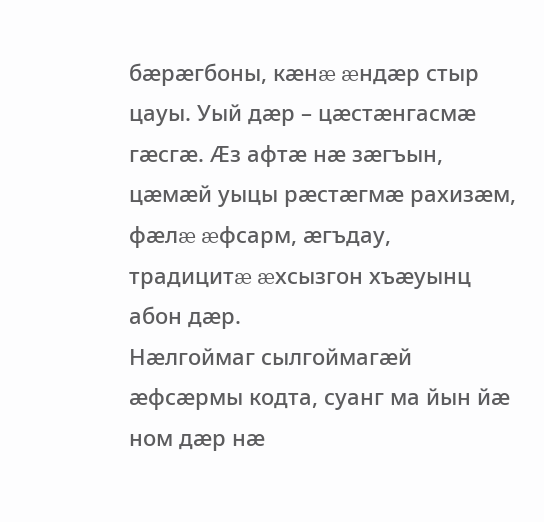бæрæгбоны, кæнæ æндæр стыр цауы. Уый дæр – цæстæнгасмæ гæсгæ. Æз афтæ нæ зæгъын, цæмæй уыцы рæстæгмæ рахизæм, фæлæ æфсарм, æгъдау, традицитæ æхсызгон хъæуынц абон дæр.
Нæлгоймаг сылгоймагæй æфсæрмы кодта, суанг ма йын йæ ном дæр нæ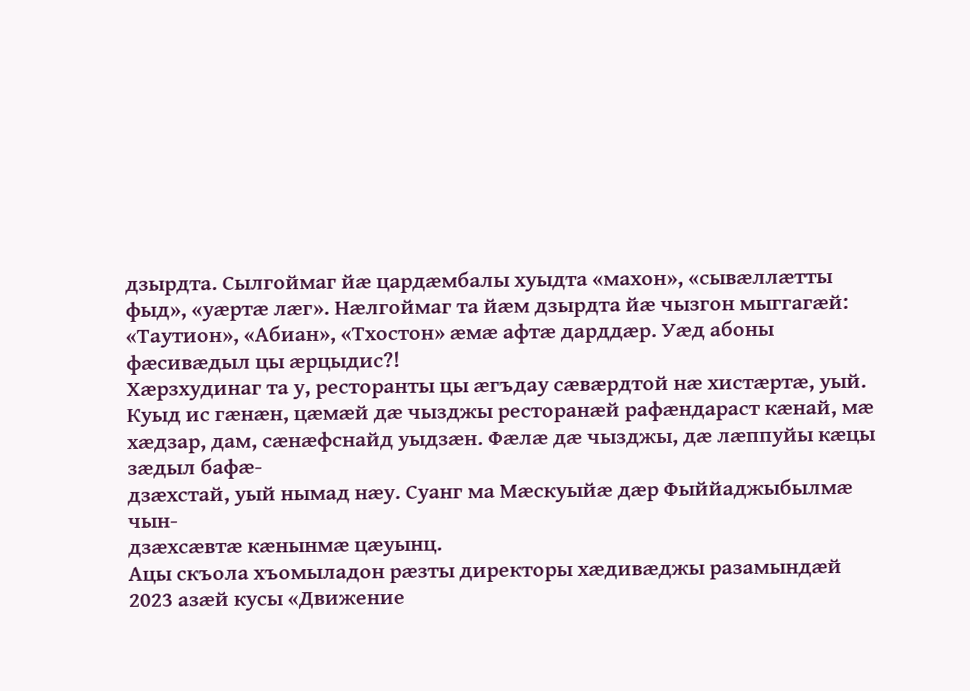дзырдта. Сылгоймаг йæ цардæмбалы хуыдта «махон», «сывæллæтты фыд», «уæртæ лæг». Нæлгоймаг та йæм дзырдта йæ чызгон мыггагæй:
«Таутион», «Абиан», «Тхостон» æмæ афтæ дарддæр. Уæд абоны фæсивæдыл цы æрцыдис?!
Хæрзхудинаг та у, ресторанты цы æгъдау сæвæрдтой нæ хистæртæ, уый. Куыд ис гæнæн, цæмæй дæ чызджы ресторанæй рафæндараст кæнай, мæ хæдзар, дам, сæнæфснайд уыдзæн. Фæлæ дæ чызджы, дæ лæппуйы кæцы зæдыл бафæ-
дзæхстай, уый нымад нæу. Суанг ма Мæскуыйæ дæр Фыййаджыбылмæ чын-
дзæхсæвтæ кæнынмæ цæуынц.
Ацы скъола хъомыладон рæзты директоры хæдивæджы разамындæй 2023 азæй кусы «Движение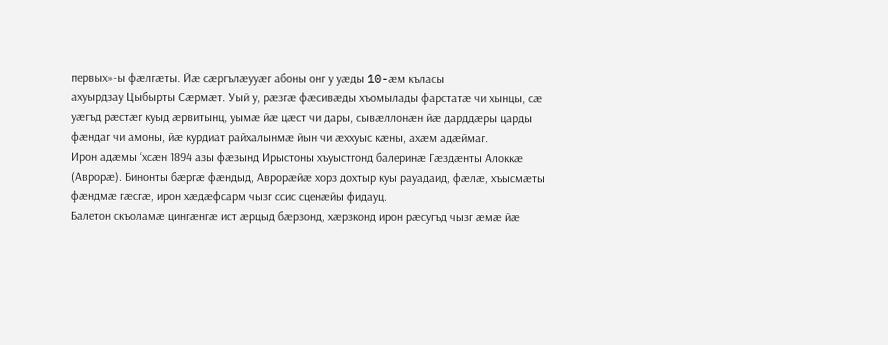первых»-ы фæлгæты. Йæ сæргълæууæг абоны онг у уæды 10-æм къласы
ахуырдзау Цыбырты Сæрмæт. Уый у, рæзгæ фæсивæды хъомылады фарстатæ чи хынцы, сæ уæгъд рæстæг куыд æрвитынц, уымæ йæ цæст чи дары, сывæллонæн йæ дарддæры царды фæндаг чи амоны, йæ курдиат райхалынмæ йын чи æххуыс кæны, ахæм адæймаг.
Ирон адæмы ‘хсæн 1894 азы фæзынд Ирыстоны хъуыстгонд балеринæ Гæздæнты Алоккæ (Аврорæ). Бинонты бæргæ фæндыд, Аврорæйæ хорз дохтыр куы рауадаид, фæлæ, хъысмæты фæндмæ гæсгæ, ирон хæдæфсарм чызг ссис сценæйы фидауц.
Балетон скъоламæ цингæнгæ ист æрцыд бæрзонд, хæрзконд ирон рæсугъд чызг æмæ йæ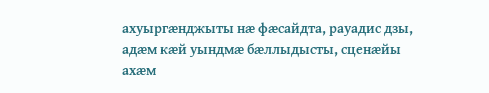ахуыргæнджыты нæ фæсайдта, рауадис дзы, адæм кæй уындмæ бæллыдысты, сценæйы ахæм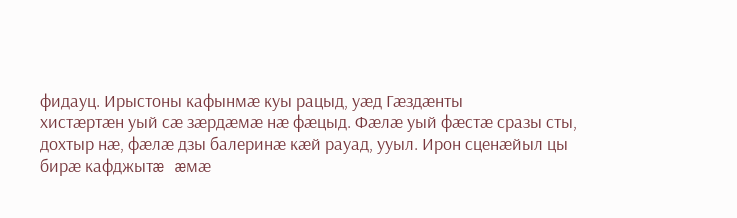фидауц. Ирыстоны кафынмæ куы рацыд, уæд Гæздæнты
хистæртæн уый сæ зæрдæмæ нæ фæцыд. Фæлæ уый фæстæ сразы сты, дохтыр нæ, фæлæ дзы балеринæ кæй рауад, ууыл. Ирон сценæйыл цы бирæ кафджытæ æмæ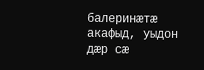балеринæтæ акафыд, уыдон дæр сæ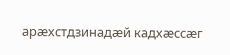арæхстдзинадæй кадхæссæг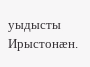уыдысты Ирыстонæн.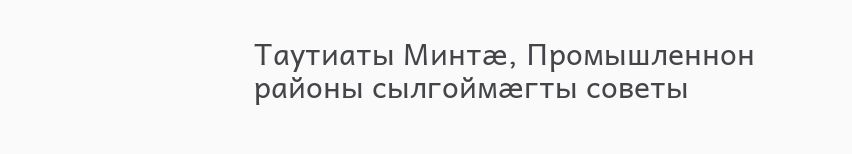Таутиаты Минтæ, Промышленнон
районы сылгоймæгты советы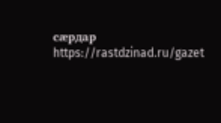сæрдар
https://rastdzinad.ru/gazet